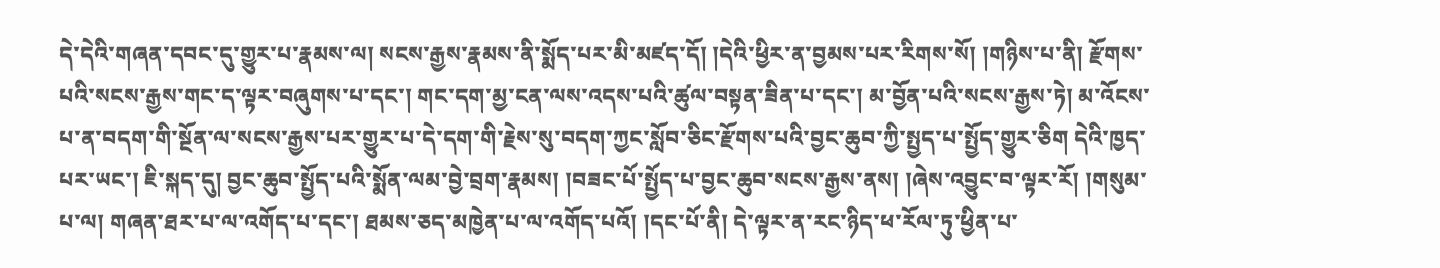དེ་དེའི་གཞན་དབང་དུ་གྱུར་པ་རྣམས་ལ། སངས་རྒྱས་རྣམས་ནི་སྨོད་པར་མི་མཛད་དོ། །དེའི་ཕྱིར་ན་བྱམས་པར་རིགས་སོ། །གཉིས་པ་ནི། རྫོགས་པའི་སངས་རྒྱས་གང་ད་ལྟར་བཞུགས་པ་དང་། གང་དག་མྱ་ངན་ལས་འདས་པའི་ཚུལ་བསྟན་ཟིན་པ་དང་། མ་བྱོན་པའི་སངས་རྒྱས་ཏེ། མ་འོངས་པ་ན་བདག་གི་སྔོན་ལ་སངས་རྒྱས་པར་གྱུར་པ་དེ་དག་གི་རྗེས་སུ་བདག་ཀྱང་སློབ་ཅིང་རྫོགས་པའི་བྱང་ཆུབ་ཀྱི་སྤྱད་པ་སྤྱོད་གྱུར་ཅིག དེའི་ཁྱད་པར་ཡང་། ཇི་སྐད་དུ། བྱང་ཆུབ་སྤྱོད་པའི་སྨོན་ལམ་བྱེ་བྲག་རྣམས། །བཟང་པོ་སྤྱོད་པ་བྱང་ཆུབ་སངས་རྒྱས་ནས། །ཞེས་འབྱུང་བ་ལྟར་རོ། །གསུམ་པ་ལ། གཞན་ཐར་པ་ལ་འགོད་པ་དང་། ཐམས་ཅད་མཁྱེན་པ་ལ་འགོད་པའོ། །དང་པོ་ནི། དེ་ལྟར་ན་རང་ཉིད་ཕ་རོལ་ཏུ་ཕྱིན་པ་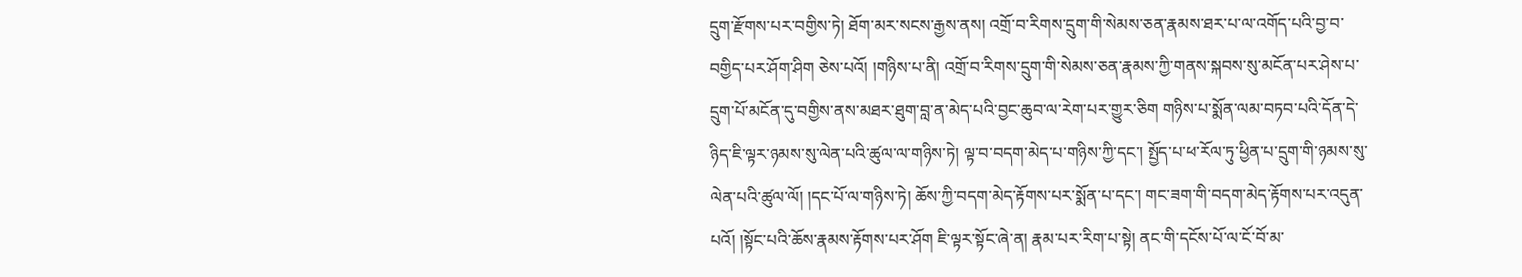དྲུག་རྫོགས་པར་བགྱིས་ཏེ། ཐོག་མར་སངས་རྒྱས་ནས། འགྲོ་བ་རིགས་དྲུག་གི་སེམས་ཅན་རྣམས་ཐར་པ་ལ་འགོད་པའི་བྱ་བ་བགྱིད་པར་ཤོག་ཤིག ཅེས་པའོ། །གཉིས་པ་ནི། འགྲོ་བ་རིགས་དྲུག་གི་སེམས་ཅན་རྣམས་ཀྱི་གནས་སྐབས་སུ་མངོན་པར་ཤེས་པ་དྲུག་པོ་མངོན་དུ་བགྱིས་ནས་མཐར་ཐུག་བླ་ན་མེད་པའི་བྱང་ཆུབ་ལ་རེག་པར་གྱུར་ཅིག གཉིས་པ་སྨོན་ལམ་བཏབ་པའི་དོན་དེ་ཉིད་ཇི་ལྟར་ཉམས་སུ་ལེན་པའི་ཚུལ་ལ་གཉིས་ཏེ། ལྟ་བ་བདག་མེད་པ་གཉིས་ཀྱི་དང་། སྤྱོད་པ་ཕ་རོལ་ཏུ་ཕྱིན་པ་དྲུག་གི་ཉམས་སུ་ལེན་པའི་ཚུལ་ལོ། །དང་པོ་ལ་གཉིས་ཏེ། ཆོས་ཀྱི་བདག་མེད་རྟོགས་པར་སྨོན་པ་དང་། གང་ཟག་གི་བདག་མེད་རྟོགས་པར་འདུན་པའོ། །སྟོང་པའི་ཆོས་རྣམས་རྟོགས་པར་ཤོག ཇི་ལྟར་སྟོང་ཞེ་ན། རྣམ་པར་རིག་པ་སྟེ། ནང་གི་དངོས་པོ་ལ་ངོ་བོ་མ་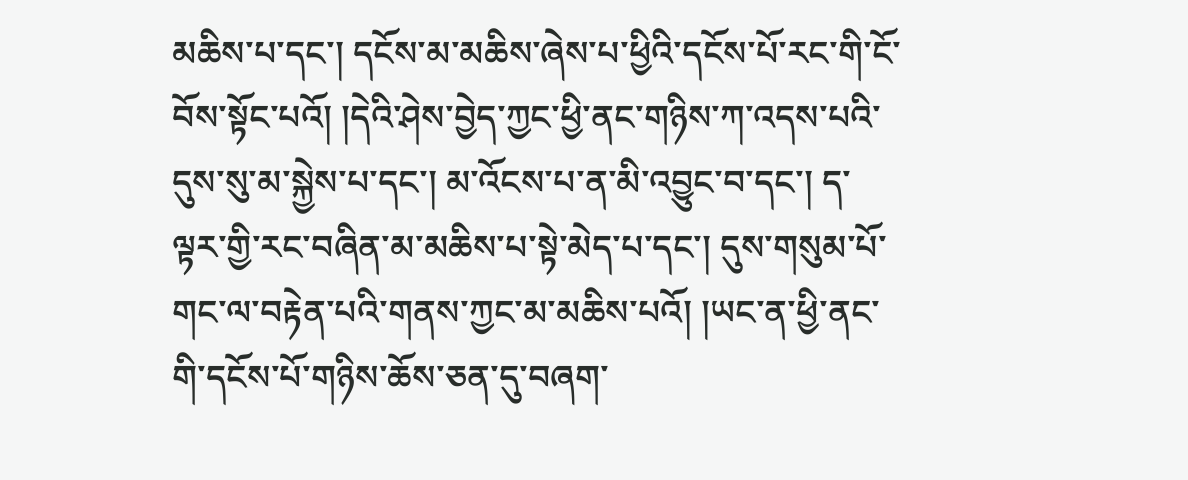མཆིས་པ་དང་། དངོས་མ་མཆིས་ཞེས་པ་ཕྱིའི་དངོས་པོ་རང་གི་ངོ་བོས་སྟོང་པའོ། །དེའི་ཤེས་བྱེད་ཀྱང་ཕྱི་ནང་གཉིས་ཀ་འདས་པའི་དུས་སུ་མ་སྐྱེས་པ་དང་། མ་འོངས་པ་ན་མི་འབྱུང་བ་དང་། ད་ལྟར་གྱི་རང་བཞིན་མ་མཆིས་པ་སྟེ་མེད་པ་དང་། དུས་གསུམ་པོ་གང་ལ་བརྟེན་པའི་གནས་ཀྱང་མ་མཆིས་པའོ། །ཡང་ན་ཕྱི་ནང་གི་དངོས་པོ་གཉིས་ཆོས་ཅན་དུ་བཞག་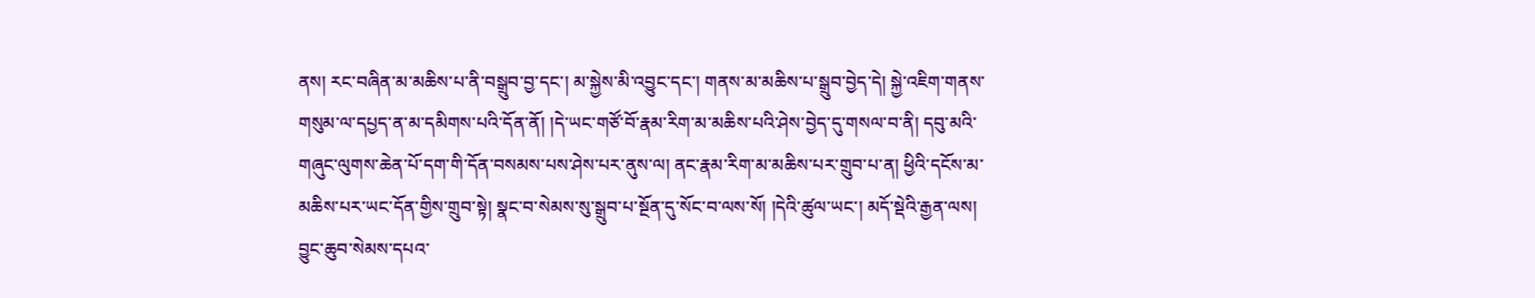ནས། རང་བཞིན་མ་མཆིས་པ་ནི་བསྒྲུབ་བྱ་དང་། མ་སྐྱེས་མི་འབྱུང་དང་། གནས་མ་མཆིས་པ་སྒྲུབ་བྱེད་དེ། སྐྱེ་འཇིག་གནས་གསུམ་ལ་དཔྱད་ན་མ་དམིགས་པའི་དོན་ནོ། །དེ་ཡང་གཙོ་བོ་རྣམ་རིག་མ་མཆིས་པའི་ཤེས་བྱེད་དུ་གསལ་བ་ནི། དབུ་མའི་གཞུང་ལུགས་ཆེན་པོ་དག་གི་དོན་བསམས་པས་ཤེས་པར་ནུས་ལ། ནང་རྣམ་རིག་མ་མཆིས་པར་གྲུབ་པ་ན། ཕྱིའི་དངོས་མ་མཆིས་པར་ཡང་དོན་གྱིས་གྲུབ་སྟེ། སྣང་བ་སེམས་སུ་སྒྲུབ་པ་སྔོན་དུ་སོང་བ་ལས་སོ། །དེའི་ཚུལ་ཡང་། མདོ་སྡེའི་རྒྱན་ལས། བྱུང་ཆུབ་སེམས་དཔའ་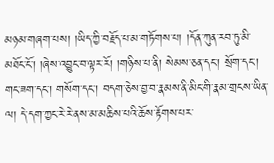མཉམ་གཞག་པས། །ཡིད་ཀྱི་བརྗོད་པ་མ་གཏོགས་པ། །དོན་ཀུན་རབ་ཏུ་མི་མཐོང་ངོ་། །ཞེས་འབྱུང་བ་ལྟར་རོ། །གཉིས་པ་ནི། སེམས་ཅན་དང་། སྲོག་དང་། གང་ཟག་དང་། གསོག་དང་། བདག་ཅེས་བྱ་བ་རྣམས་ནི་མིང་གི་རྣམ་གྲངས་ཡིན་ལ། དེ་དག་ཀྱང་རེ་རེ་ནས་མ་མཆིས་པའི་ཆོས་རྟོགས་པར་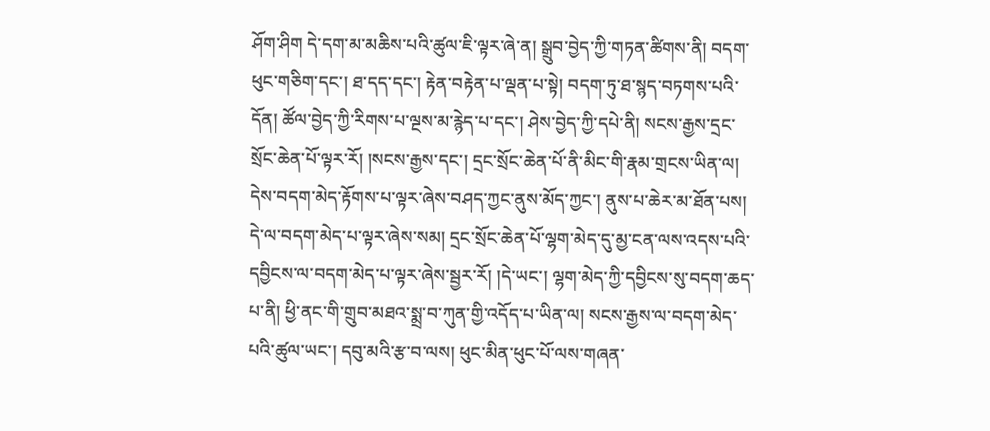ཤོག་ཤིག དེ་དག་མ་མཆིས་པའི་ཚུལ་ཇི་ལྟར་ཞེ་ན། སྒྲུབ་བྱེད་ཀྱི་གཏན་ཚིགས་ནི། བདག་ཕུང་གཅིག་དང་། ཐ་དད་དང་། རྟེན་བརྟེན་པ་ལྡན་པ་སྟེ། བདག་ཏུ་ཐ་སྙད་བཏགས་པའི་དོན། ཚོལ་བྱེད་ཀྱི་རིགས་པ་ལྔས་མ་རྙེད་པ་དང་། ཤེས་བྱེད་ཀྱི་དཔེ་ནི། སངས་རྒྱས་དྲང་སྲོང་ཆེན་པོ་ལྟར་རོ། །སངས་རྒྱས་དང་། དྲང་སྲོང་ཆེན་པོ་ནི་མིང་གི་རྣམ་གྲངས་ཡིན་ལ། དེས་བདག་མེད་རྟོགས་པ་ལྟར་ཞེས་བཤད་ཀྱང་ནུས་མོད་ཀྱང་། ནུས་པ་ཆེར་མ་ཐོན་པས། དེ་ལ་བདག་མེད་པ་ལྟར་ཞེས་སམ། དྲང་སྲོང་ཆེན་པོ་ལྷག་མེད་དུ་མྱ་ངན་ལས་འདས་པའི་དབྱིངས་ལ་བདག་མེད་པ་ལྟར་ཞེས་སྦྱར་རོ། །དེ་ཡང་། ལྷག་མེད་ཀྱི་དབྱིངས་སུ་བདག་ཆད་པ་ནི། ཕྱི་ནང་གི་གྲུབ་མཐའ་སྨྲ་བ་ཀུན་གྱི་འདོད་པ་ཡིན་ལ། སངས་རྒྱས་ལ་བདག་མེད་པའི་ཚུལ་ཡང་། དབུ་མའི་རྩ་བ་ལས། ཕུང་མིན་ཕུང་པོ་ལས་གཞན་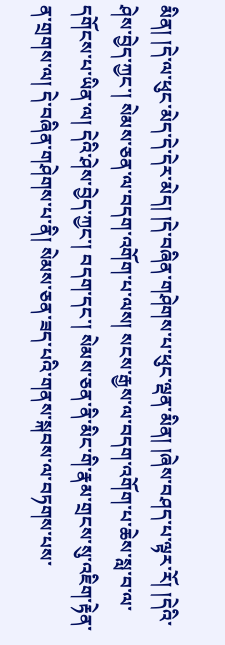མིན། །དེ་ལ་ཕུང་མེད་དེ་དེར་མེད། །དེ་བཞིན་གཤེགས་པ་ཕུང་ལྡན་མིན། །ཞེས་བཤད་པ་ལྟར་རོ། །དེའི་ཤེས་བྱེད་ཀྱང་། སེམས་ཅན་ལ་བདག་འགོག་པ་ལས། སངས་རྒྱས་ལ་བདག་འགོག་པ་ཆེས་སླ་བ་ལ་དགོངས་པ་ཡིན་ལ། དེའི་ཤེས་བྱེད་ཀྱང་། བདག་དང་། སེམས་ཅན་ནི་མིང་གི་རྣམ་གྲངས་སུ་འཇིག་རྟེན་ན་གྲགས་ལ། དེ་བཞིན་གཤེགས་པ་ནི། སེམས་ཅན་ཟད་པའི་གནས་སྐབས་ལ་བཏགས་པས་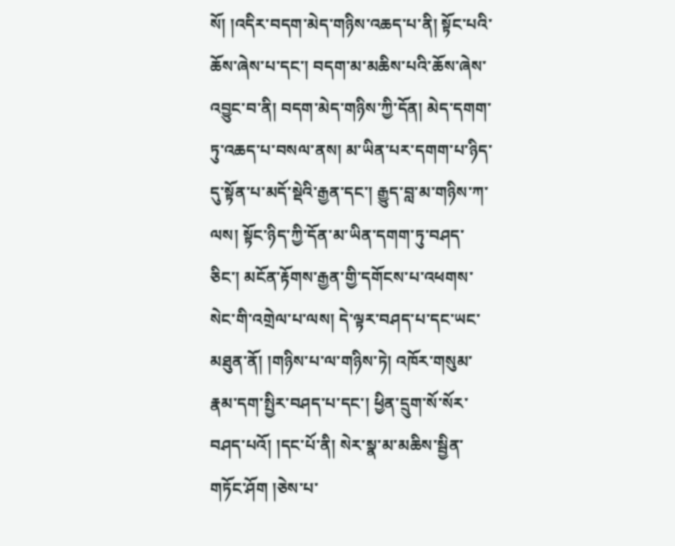སོ། །འདིར་བདག་མེད་གཉིས་འཆད་པ་ནི། སྟོང་པའི་ཆོས་ཞེས་པ་དང་། བདག་མ་མཆིས་པའི་ཆོས་ཞེས་འབྱུང་བ་ནི། བདག་མེད་གཉིས་ཀྱི་དོན། མེད་དགག་ཏུ་འཆད་པ་བསལ་ནས། མ་ཡིན་པར་དགག་པ་ཉིད་དུ་སྟོན་པ་མདོ་སྡེའི་རྒྱན་དང་། རྒྱུད་བླ་མ་གཉིས་ཀ་ལས། སྟོང་ཉིད་ཀྱི་དོན་མ་ཡིན་དགག་ཏུ་བཤད་ཅིང་། མངོན་རྟོགས་རྒྱན་གྱི་དགོངས་པ་འཕགས་སེང་གི་འགྲེལ་པ་ལས། དེ་ལྟར་བཤད་པ་དང་ཡང་མཐུན་ནོ། །གཉིས་པ་ལ་གཉིས་ཏེ། འཁོར་གསུམ་རྣམ་དག་སྤྱིར་བཤད་པ་དང་། ཕྱིན་དྲུག་སོ་སོར་བཤད་པའོ། །དང་པོ་ནི། སེར་སྣ་མ་མཆིས་སྦྱིན་གཏོང་ཤོག །ཅེས་པ་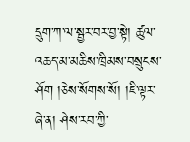དྲུག་ཀ་ལ་སྦྱར་བར་བྱ་སྟེ། ཚུལ་འཆད་མ་མཆིས་ཁྲིམས་བསྲུངས་ཤོག །ཅེས་སོགས་སོ། །ཇི་ལྟར་ཞེ་ན། ཤེས་རབ་ཀྱི་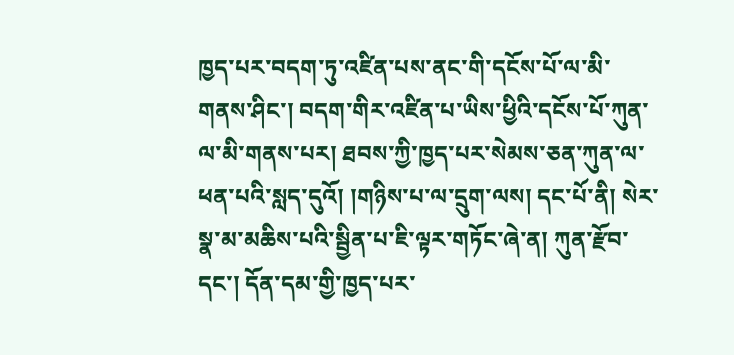ཁྱད་པར་བདག་ཏུ་འཛིན་པས་ནང་གི་དངོས་པོ་ལ་མི་གནས་ཤིང་། བདག་གིར་འཛིན་པ་ཡིས་ཕྱིའི་དངོས་པོ་ཀུན་ལ་མི་གནས་པར། ཐབས་ཀྱི་ཁྱད་པར་སེམས་ཅན་ཀུན་ལ་ཕན་པའི་སླད་དུའོ། །གཉིས་པ་ལ་དྲུག་ལས། དང་པོ་ནི། སེར་སྣ་མ་མཆིས་པའི་སྦྱིན་པ་ཇི་ལྟར་གཏོང་ཞེ་ན། ཀུན་རྫོབ་དང་། དོན་དམ་གྱི་ཁྱད་པར་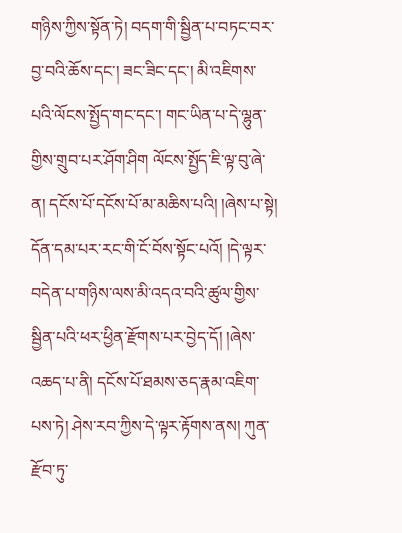གཉིས་ཀྱིས་སྟོན་ཏེ། བདག་གི་སྦྱིན་པ་བཏང་བར་བྱ་བའི་ཆོས་དང་། ཟང་ཟིང་དང་། མི་འཇིགས་པའི་ལོངས་སྤྱོད་གང་དང་། གང་ཡིན་པ་དེ་ལྷུན་གྱིས་གྲུབ་པར་ཤོག་ཤིག ལོངས་སྤྱོད་ཇི་ལྟ་བུ་ཞེ་ན། དངོས་པོ་དངོས་པོ་མ་མཆིས་པའི། །ཞེས་པ་སྟེ། དོན་དམ་པར་རང་གི་ངོ་བོས་སྟོང་པའོ། །དེ་ལྟར་བདེན་པ་གཉིས་ལས་མི་འདའ་བའི་ཚུལ་གྱིས་སྦྱིན་པའི་ཕར་ཕྱིན་རྫོགས་པར་བྱེད་དོ། །ཞེས་འཆད་པ་ནི། དངོས་པོ་ཐམས་ཅད་རྣམ་འཇིག་པས་ཏེ། ཤེས་རབ་ཀྱིས་དེ་ལྟར་རྟོགས་ནས། ཀུན་རྫོབ་ཏུ་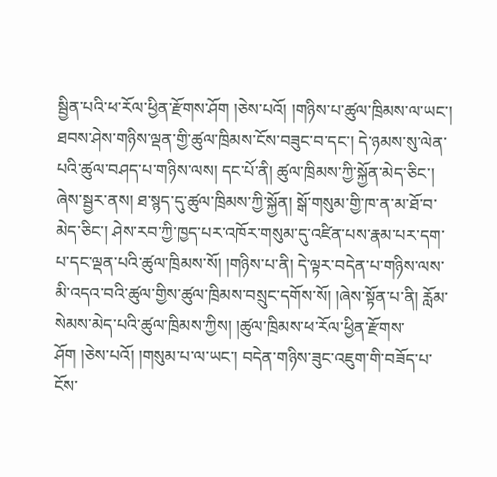སྦྱིན་པའི་ཕ་རོལ་ཕྱིན་རྫོགས་ཤོག །ཅེས་པའོ། །གཉིས་པ་ཚུལ་ཁྲིམས་ལ་ཡང་། ཐབས་ཤེས་གཉིས་ལྡན་གྱི་ཚུལ་ཁྲིམས་ངོས་བཟུང་བ་དང་། དེ་ཉམས་སུ་ལེན་པའི་ཚུལ་བཤད་པ་གཉིས་ལས། དང་པོ་ནི། ཚུལ་ཁྲིམས་ཀྱི་སྐྱོན་མེད་ཅིང་། ཞེས་སྦྱར་ནས། ཐ་སྙད་དུ་ཚུལ་ཁྲིམས་ཀྱི་སྐྱོན། སྒོ་གསུམ་གྱི་ཁ་ན་མ་ཐོ་བ་མེད་ཅིང་། ཤེས་རབ་ཀྱི་ཁྱད་པར་འཁོར་གསུམ་དུ་འཛིན་པས་རྣམ་པར་དག་པ་དང་ལྡན་པའི་ཚུལ་ཁྲིམས་སོ། །གཉིས་པ་ནི། དེ་ལྟར་བདེན་པ་གཉིས་ལས་མི་འདའ་བའི་ཚུལ་གྱིས་ཚུལ་ཁྲིམས་བསྲུང་དགོས་སོ། །ཞེས་སྟོན་པ་ནི། རློམ་སེམས་མེད་པའི་ཚུལ་ཁྲིམས་ཀྱིས། །ཚུལ་ཁྲིམས་ཕ་རོལ་ཕྱིན་རྫོགས་ཤོག །ཅེས་པའོ། །གསུམ་པ་ལ་ཡང་། བདེན་གཉིས་ཟུང་འཇུག་གི་བཟོད་པ་ངོས་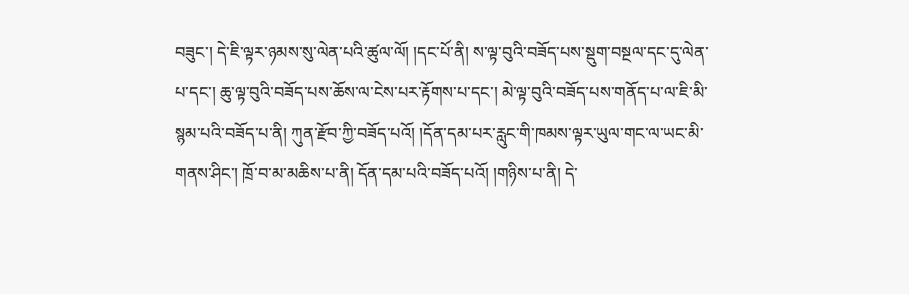བཟུང་། དེ་ཇི་ལྟར་ཉམས་སུ་ལེན་པའི་ཚུལ་ལོ། །དང་པོ་ནི། ས་ལྟ་བུའི་བཟོད་པས་སྡུག་བསྔལ་དང་དུ་ལེན་པ་དང་། ཆུ་ལྟ་བུའི་བཟོད་པས་ཆོས་ལ་ངེས་པར་རྟོགས་པ་དང་། མེ་ལྟ་བུའི་བཟོད་པས་གནོད་པ་ལ་ཇི་མི་སྙམ་པའི་བཟོད་པ་ནི། ཀུན་རྫོབ་ཀྱི་བཟོད་པའོ། །དོན་དམ་པར་རླུང་གི་ཁམས་ལྟར་ཡུལ་གང་ལ་ཡང་མི་གནས་ཤིང་། ཁྲོ་བ་མ་མཆིས་པ་ནི། དོན་དམ་པའི་བཟོད་པའོ། །གཉིས་པ་ནི། དེ་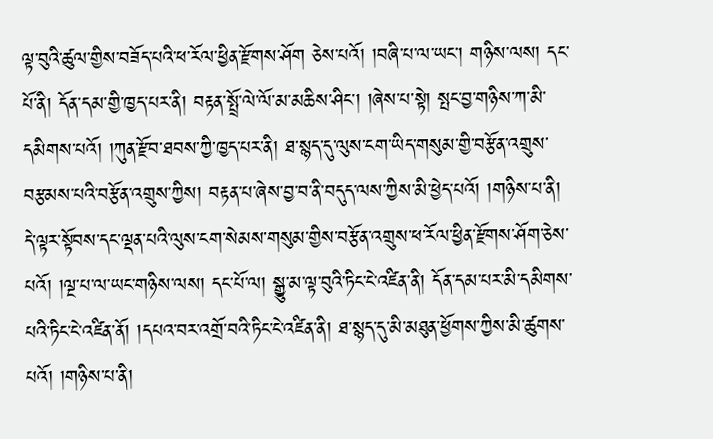ལྟ་བུའི་ཚུལ་གྱིས་བཟོད་པའི་ཕ་རོལ་ཕྱིན་རྫོགས་ཤོག ཅེས་པའོ། །བཞི་པ་ལ་ཡང་། གཉིས་ལས། དང་པོ་ནི། དོན་དམ་གྱི་ཁྱད་པར་ནི། བརྟན་སྤྲོ་ལེ་ལོ་མ་མཆིས་ཤིང་། །ཞེས་པ་སྟེ། སྤང་བྱ་གཉིས་ཀ་མི་དམིགས་པའོ། །ཀུན་རྫོབ་ཐབས་ཀྱི་ཁྱད་པར་ནི། ཐ་སྙད་དུ་ལུས་ངག་ཡིད་གསུམ་གྱི་བརྩོན་འགྲུས་བརྩམས་པའི་བརྩོན་འགྲུས་ཀྱིས། བརྟན་པ་ཞེས་བྱ་བ་ནི་བདུད་ལས་ཀྱིས་མི་ཕྱེད་པའོ། །གཉིས་པ་ནི། དེ་ལྟར་སྟོབས་དང་ལྡན་པའི་ལུས་ངག་སེམས་གསུམ་གྱིས་བརྩོན་འགྲུས་ཕ་རོལ་ཕྱིན་རྫོགས་ཤོག་ཅེས་པའོ། །ལྔ་པ་ལ་ཡང་གཉིས་ལས། དང་པོ་ལ། སྒྱུ་མ་ལྟ་བུའི་ཏིང་ངེ་འཛིན་ནི། དོན་དམ་པར་མི་དམིགས་པའི་ཏིང་ངེ་འཛིན་ནོ། །དཔའ་བར་འགྲོ་བའི་ཏིང་ངེ་འཛིན་ནི། ཐ་སྙད་དུ་མི་མཐུན་ཕྱོགས་ཀྱིས་མི་ཚུགས་པའོ། །གཉིས་པ་ནི།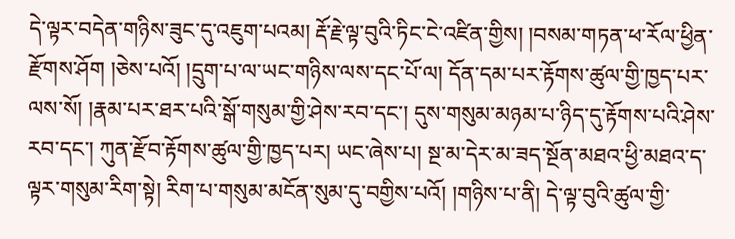དེ་ལྟར་བདེན་གཉིས་ཟུང་དུ་འཇུག་པའམ། རྡོ་རྗེ་ལྟ་བུའི་ཏིང་ངེ་འཛིན་གྱིས། །བསམ་གཏན་ཕ་རོལ་ཕྱིན་རྫོགས་ཤོག །ཅེས་པའོ། །དྲུག་པ་ལ་ཡང་གཉིས་ལས་དང་པོ་ལ། དོན་དམ་པར་རྟོགས་ཚུལ་གྱི་ཁྱད་པར་ལས་སོ། །རྣམ་པར་ཐར་པའི་སྒོ་གསུམ་གྱི་ཤེས་རབ་དང་། དུས་གསུམ་མཉམ་པ་ཉིད་དུ་རྟོགས་པའི་ཤེས་རབ་དང་། ཀུན་རྫོབ་རྟོགས་ཚུལ་གྱི་ཁྱད་པར། ཡང་ཞེས་པ། སྔ་མ་དེར་མ་ཟད་སྔོན་མཐའ་ཕྱི་མཐའ་ད་ལྟར་གསུམ་རིག་སྟེ། རིག་པ་གསུམ་མངོན་སུམ་དུ་བགྱིས་པའོ། །གཉིས་པ་ནི། དེ་ལྟ་བུའི་ཚུལ་གྱི་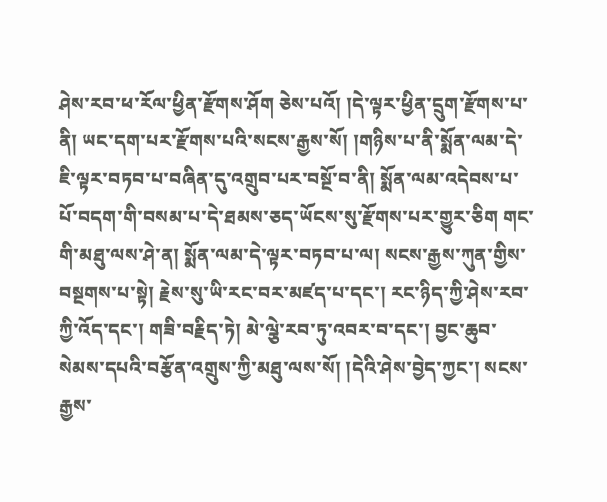ཤེས་རབ་ཕ་རོལ་ཕྱིན་རྫོགས་ཤོག ཅེས་པའོ། །དེ་ལྟར་ཕྱིན་དྲུག་རྫོགས་པ་ནི། ཡང་དག་པར་རྫོགས་པའི་སངས་རྒྱས་སོ། །གཉིས་པ་ནི་སྨོན་ལམ་དེ་ཇི་ལྟར་བཏབ་པ་བཞིན་དུ་འགྲུབ་པར་བསྔོ་བ་ནི། སྨོན་ལམ་འདེབས་པ་པོ་བདག་གི་བསམ་པ་དེ་ཐམས་ཅད་ཡོངས་སུ་རྫོགས་པར་གྱུར་ཅིག གང་གི་མཐུ་ལས་ཤེ་ན། སྨོན་ལམ་དེ་ལྟར་བཏབ་པ་ལ། སངས་རྒྱས་ཀུན་གྱིས་བསྔགས་པ་སྟེ། རྗེས་སུ་ཡི་རང་བར་མཛད་པ་དང་། རང་ཉིད་ཀྱི་ཤེས་རབ་ཀྱི་འོད་དང་། གཟི་བརྗིད་ཏེ། མེ་ལྕེ་རབ་ཏུ་འབར་བ་དང་། བྱང་ཆུབ་སེམས་དཔའི་བརྩོན་འགྲུས་ཀྱི་མཐུ་ལས་སོ། །དེའི་ཤེས་བྱེད་ཀྱང་། སངས་རྒྱས་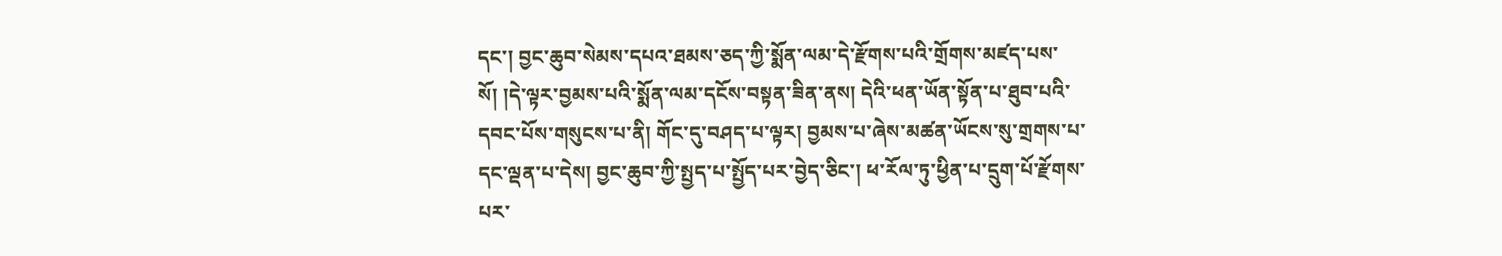དང་། བྱང་ཆུབ་སེམས་དཔའ་ཐམས་ཅད་ཀྱི་སྨོན་ལམ་དེ་རྫོགས་པའི་གྲོགས་མཛད་པས་སོ། །དེ་ལྟར་བྱམས་པའི་སྨོན་ལམ་དངོས་བསྟན་ཟིན་ནས། དེའི་ཕན་ཡོན་སྟོན་པ་ཐུབ་པའི་དབང་པོས་གསུངས་པ་ནི། གོང་དུ་བཤད་པ་ལྟར། བྱམས་པ་ཞེས་མཚན་ཡོངས་སུ་གྲགས་པ་དང་ལྡན་པ་དེས། བྱང་ཆུབ་ཀྱི་སྤྱད་པ་སྤྱོད་པར་བྱེད་ཅིང་། ཕ་རོལ་ཏུ་ཕྱིན་པ་དྲུག་པོ་རྫོགས་པར་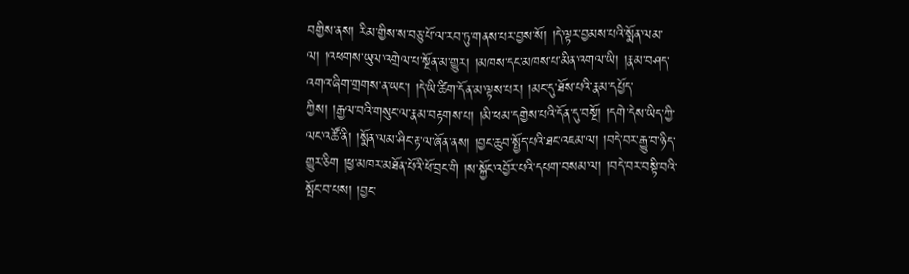བགྱིས་ནས། རིམ་གྱིས་ས་བཅུ་པོ་ལ་རབ་ཏུ་གནས་པར་བྱས་སོ། །དེ་ལྟར་བྱམས་པའི་སྨོན་ལམ་ལ། །འཕགས་ཡུལ་འགྲེལ་པ་སྔོན་མ་གྱུར། །མཁས་དང་མཁས་པ་མིན་འགལ་ཡི། །རྣམ་བཤད་འགའ་ཞིག་གྲགས་ན་ཡང་། །དེ་ཡི་ཚིག་དོན་མ་ལྟས་པར། །མང་དུ་ཐོས་པའི་རྣམ་དཔྱོད་ཀྱིས། །རྒྱལ་བའི་གསུང་ལ་རྣམ་བརྟགས་པ། །མི་ཕམ་དགྱེས་པའི་དོན་དུ་བསྔོ། །དགེ་དེས་ཡིད་ཀྱི་ལང་འཚོ་ནི། །སྨོན་ལམ་ཤིང་རྟ་ལ་ཞོན་ནས། །བྱང་ཆུབ་སྤྱོད་པའི་ཐང་འཇམ་ལ། །བདེ་བར་རྒྱུ་བ་ཉིད་གྱུར་ཅིག །ཕྱ་མཁར་མཐོན་པོའི་ཕོ་བྲང་གི །ས་སྐྱོང་འབྱོར་པའི་དཔག་བསམ་ལ། །བདེ་བར་བསྟི་བའི་སྤོང་བ་པས། །བྱང་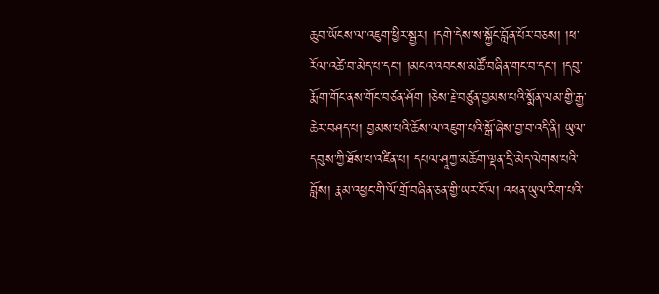ཆུབ་ཡོངས་ལ་འཇུག་ཕྱིར་སྦྱར། །དགེ་དེས་ས་སྐྱོང་བློན་པོར་བཅས། །ཕ་རོལ་འཚེ་བ་མེད་པ་དང་། །མངའ་འབངས་མཚོ་བཞིན་གང་བ་དང་། །དབུ་རྨོག་གོང་ནས་གོང་བཙན་ཤོག །ཅེས་རྗེ་བཙུན་བྱམས་པའི་སྨོན་ལམ་གྱི་རྒྱ་ཆེར་བཤད་པ། བྱམས་པའི་ཆོས་ལ་འཇུག་པའི་སྒོ་ཞེས་བྱ་བ་འདི་ནི། ཡུལ་དབུས་ཀྱི་ཐོས་པ་འཛིན་པ། དཔལ་ཤཱཀྱ་མཆོག་ལྡན་དྲི་མེད་ལེགས་པའི་བློས། རྣམ་འཕྱང་གི་ལོ་གྲོ་བཞིན་ཅན་གྱི་ཡར་ངོ་ལ། འཕན་ཡུལ་རིག་པའི་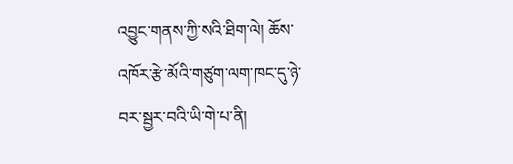འབྱུང་གནས་ཀྱི་སའི་ཐིག་ལེ། ཆོས་འཁོར་རྩེ་མོའི་གཙུག་ལག་ཁང་དུ་ཉེ་བར་སྦྱར་བའི་ཡི་གེ་པ་ནི།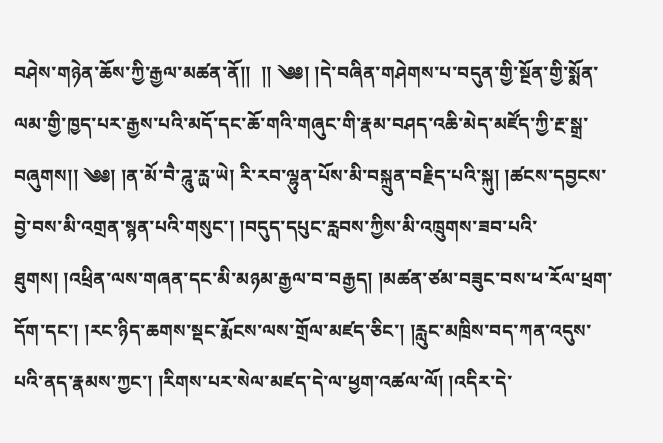བཤེས་གཉེན་ཆོས་ཀྱི་རྒྱལ་མཚན་ནོ།།  །། ༄༅། །དེ་བཞིན་གཤེགས་པ་བདུན་གྱི་སྔོན་གྱི་སྨོན་ལམ་གྱི་ཁྱད་པར་རྒྱས་པའི་མདོ་དང་ཆོ་གའི་གཞུང་གི་རྣམ་བཤད་འཆི་མེད་མཛོད་ཀྱི་རྔ་སྒྲ་བཞུགས།། ༄༅། །ན་མོ་བཻ་ཌཱུ་རྻ་ཡེ། རི་རབ་ལྷུན་པོས་མི་བསྐྲུན་བརྗིད་པའི་སྐུ། །ཚངས་དབྱངས་བྱེ་བས་མི་འགྲན་སྙན་པའི་གསུང་། །བདུད་དཔུང་རླབས་ཀྱིས་མི་འཁྲུགས་ཟབ་པའི་ཐུགས། །འཕྲིན་ལས་གཞན་དང་མི་མཉམ་རྒྱལ་བ་བརྒྱད། །མཚན་ཙམ་བཟུང་བས་ཕ་རོལ་ཕྲག་དོག་དང་། །རང་ཉིད་ཆགས་སྡང་རྨོངས་ལས་གྲོལ་མཛད་ཅིང་། །རླུང་མཁྲིས་བད་ཀན་འདུས་པའི་ནད་རྣམས་ཀྱང་། །རིགས་པར་སེལ་མཛད་དེ་ལ་ཕྱག་འཚལ་ལོ། །འདིར་དེ་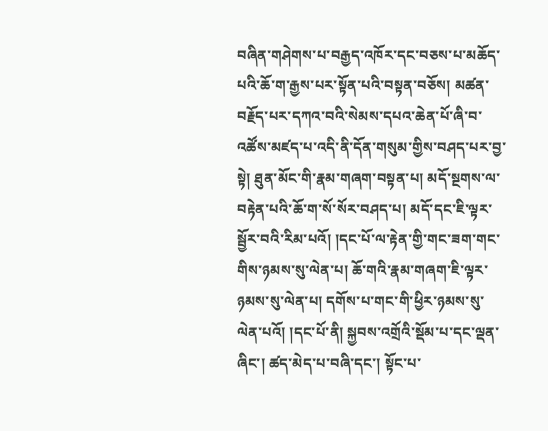བཞིན་གཤེགས་པ་བརྒྱད་འཁོར་དང་བཅས་པ་མཆོད་པའི་ཆོ་ག་རྒྱས་པར་སྟོན་པའི་བསྟན་བཅོས། མཚན་བརྗོད་པར་དཀའ་བའི་སེམས་དཔའ་ཆེན་པོ་ཞི་བ་འཚོས་མཛད་པ་འདི་ནི་དོན་གསུམ་གྱིས་བཤད་པར་བྱ་སྟེ། ཐུན་མོང་གི་རྣམ་གཞག་བསྟན་པ། མདོ་སྔགས་ལ་བརྟེན་པའི་ཆོ་ག་སོ་སོར་བཤད་པ། མདོ་དང་ཇི་ལྟར་སྦྱོར་བའི་རིམ་པའོ། །དང་པོ་ལ་རྟེན་གྱི་གང་ཟག་གང་གིས་ཉམས་སུ་ལེན་པ། ཆོ་གའི་རྣམ་གཞག་ཇི་ལྟར་ཉམས་སུ་ལེན་པ། དགོས་པ་གང་གི་ཕྱིར་ཉམས་སུ་ལེན་པའོ། །དང་པོ་ནི། སྐྱབས་འགྲོའི་སྡོམ་པ་དང་ལྡན་ཞིང་། ཚད་མེད་པ་བཞི་དང་། སྟོང་པ་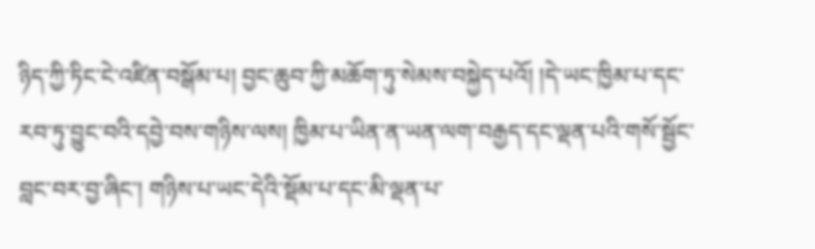ཉིད་ཀྱི་ཏིང་ངེ་འཛིན་བསྒོམ་པ། བྱང་ཆུབ་ཀྱི་མཆོག་ཏུ་སེམས་བསྐྱེད་པའོ། །དེ་ཡང་ཁྱིམ་པ་དང་རབ་ཏུ་བྱུང་བའི་དབྱེ་བས་གཉིས་ལས། ཁྱིམ་པ་ཡིན་ན་ཡན་ལག་བརྒྱད་དང་ལྡན་པའི་གསོ་སྦྱོང་བླང་བར་བྱ་ཞིང་། གཉིས་པ་ཡང་དེའི་སྡོམ་པ་དང་མི་ལྡན་པ་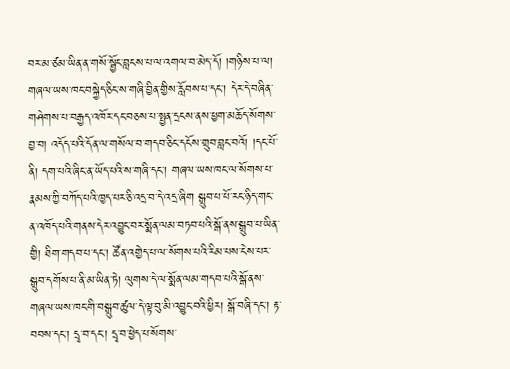བར་མ་ཙམ་ཡིན་ན་གསོ་སྦྱོང་བླངས་པ་ལ་འགལ་བ་མེད་དོ། །གཉིས་པ་ལ། གཞལ་ཡས་ཁང་བསྐྱེད་ཅིང་ས་གཞི་བྱིན་གྱིས་རློབས་པ་དང་། དེར་དེ་བཞིན་གཤེགས་པ་བརྒྱད་འཁོར་དང་བཅས་པ་སྤྱན་དྲངས་ནས་ཕྱག་མཆོད་སོགས་བྱ་བ། འདོད་པའི་དོན་ལ་གསོལ་བ་གདབ་ཅིང་དངོས་གྲུབ་བླང་བའོ། །དང་པོ་ནི། དག་པའི་ཞིང་ན་ཡོད་པའི་ས་གཞི་དང་། གཞལ་ཡས་ཁང་ལ་སོགས་པ་རྣམས་ཀྱི་བཀོད་པའི་ཁྱད་པར་ཅི་འདྲ་བ་དེ་འདྲ་ཞིག སྒྲུབ་པ་པོ་རང་ཉིད་གང་ན་འཁོད་པའི་གནས་དེར་འབྱུང་བར་སྨོན་ལམ་བཏབ་པའི་སྒོ་ནས་སྒྲུབ་པ་ཡིན་གྱི། ཐིག་གདབ་པ་དང་། ཚོན་འགྱེད་པ་ལ་སོགས་པའི་རིམ་པས་ངེས་པར་སྒྲུབ་དགོས་པ་ནི་མ་ཡིན་ཏེ། ལུགས་དེ་ལ་སྨོན་ལམ་གདབ་པའི་སྒོ་ནས་གཞལ་ཡས་ཁང་གི་བསྒྲུབ་ཚུལ་དེ་ལྟ་བུ་མི་འབྱུང་བའི་ཕྱིར། སྒོ་བཞི་དང་། རྟ་བབས་དང་། དྲྭ་བ་དང་། དྲྭ་བ་ཕྱེད་པ་སོགས་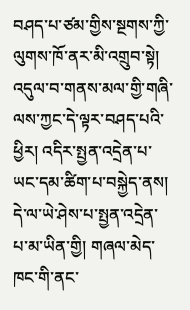བཤད་པ་ཙམ་གྱིས་སྔགས་ཀྱི་ལུགས་ཁོ་ནར་མི་འགྲུབ་སྟེ། འདུལ་བ་གནས་མལ་གྱི་གཞི་ལས་ཀྱང་དེ་ལྟར་བཤད་པའི་ཕྱིར། འདིར་སྤྱན་འདྲེན་པ་ཡང་དམ་ཚིག་པ་བསྐྱེད་ནས། དེ་ལ་ཡེ་ཤེས་པ་སྤྱན་འདྲེན་པ་མ་ཡིན་གྱི། གཞལ་མེད་ཁང་གི་ནང་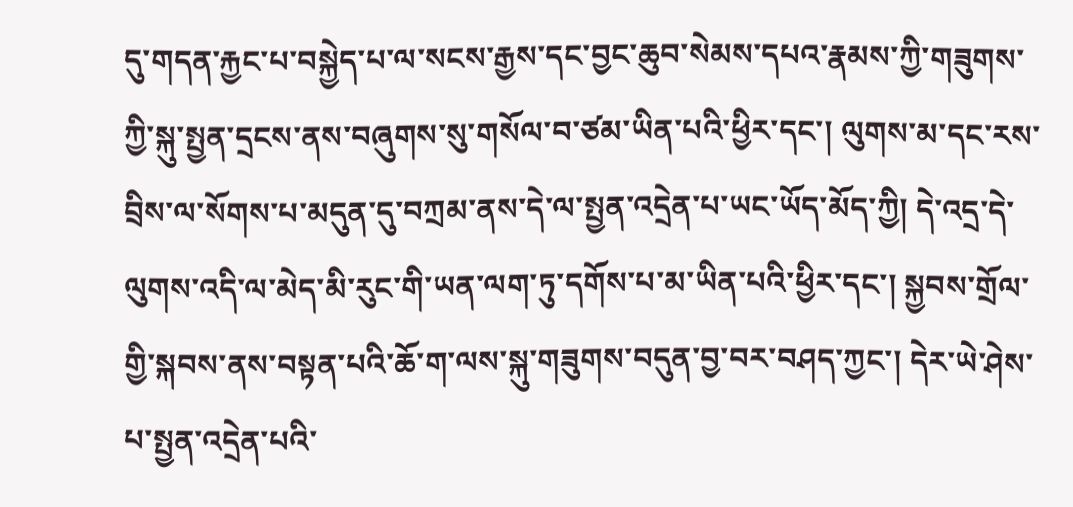དུ་གདན་རྐྱང་པ་བསྐྱེད་པ་ལ་སངས་རྒྱས་དང་བྱང་ཆུབ་སེམས་དཔའ་རྣམས་ཀྱི་གཟུགས་ཀྱི་སྐུ་སྤྱན་དྲངས་ནས་བཞུགས་སུ་གསོལ་བ་ཙམ་ཡིན་པའི་ཕྱིར་དང་། ལུགས་མ་དང་རས་བྲིས་ལ་སོགས་པ་མདུན་དུ་བཀྲམ་ནས་དེ་ལ་སྤྱན་འདྲེན་པ་ཡང་ཡོད་མོད་ཀྱི། དེ་འདྲ་དེ་ལུགས་འདི་ལ་མེད་མི་རུང་གི་ཡན་ལག་ཏུ་དགོས་པ་མ་ཡིན་པའི་ཕྱིར་དང་། སྐྱབས་གྲོལ་གྱི་སྐབས་ནས་བསྟན་པའི་ཆོ་ག་ལས་སྐུ་གཟུགས་བདུན་བྱ་བར་བཤད་ཀྱང་། དེར་ཡེ་ཤེས་པ་སྤྱན་འདྲེན་པའི་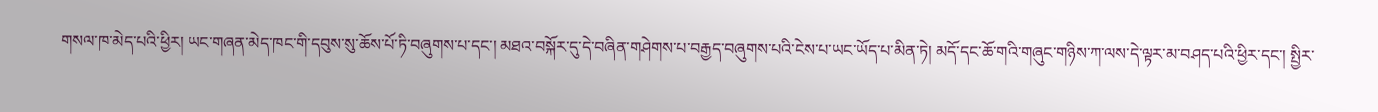གསལ་ཁ་མེད་པའི་ཕྱིར། ཡང་གཞན་མེད་ཁང་གི་དབུས་སུ་ཆོས་པོ་ཏི་བཞུགས་པ་དང་། མཐའ་བསྐོར་དུ་དེ་བཞིན་གཤེགས་པ་བརྒྱད་བཞུགས་པའི་ངེས་པ་ཡང་ཡོད་པ་མིན་ཏེ། མདོ་དང་ཆོ་གའི་གཞུང་གཉིས་ཀ་ལས་དེ་ལྟར་མ་བཤད་པའི་ཕྱིར་དང་། སྤྱིར་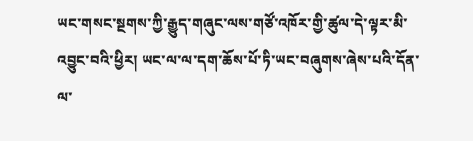ཡང་གསང་སྔགས་ཀྱི་རྒྱུད་གཞུང་ལས་གཙོ་འཁོར་གྱི་ཚུལ་དེ་ལྟར་མི་འབྱུང་བའི་ཕྱིར། ཡང་ལ་ལ་དག་ཆོས་པོ་ཏི་ཡང་བཞུགས་ཞེས་པའི་དོན་ལ་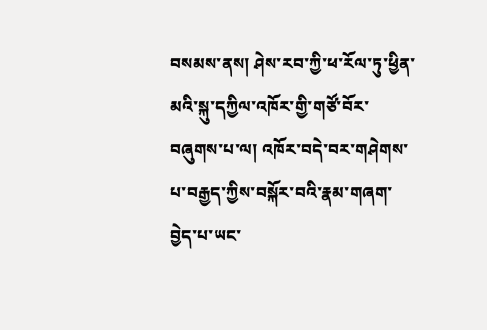བསམས་ནས། ཤེས་རབ་ཀྱི་ཕ་རོལ་ཏུ་ཕྱིན་མའི་སྐུ་དཀྱིལ་འཁོར་གྱི་གཙོ་བོར་བཞུགས་པ་ལ། འཁོར་བདེ་བར་གཤེགས་པ་བརྒྱད་ཀྱིས་བསྐོར་བའི་རྣམ་གཞག་བྱེད་པ་ཡང་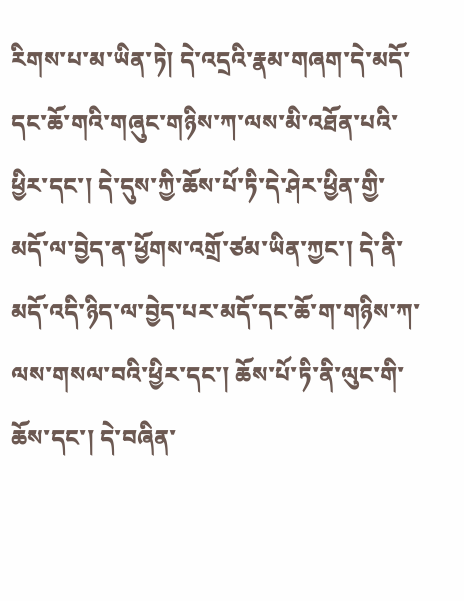རིགས་པ་མ་ཡིན་ཏེ། དེ་འདྲའི་རྣམ་གཞག་དེ་མདོ་དང་ཆོ་གའི་གཞུང་གཉིས་ཀ་ལས་མི་འཐོན་པའི་ཕྱིར་དང་། དེ་དུས་ཀྱི་ཆོས་པོ་ཏི་དེ་ཤེར་ཕྱིན་གྱི་མདོ་ལ་བྱེད་ན་ཕྱོགས་འགྲོ་ཙམ་ཡིན་ཀྱང་། དེ་ནི་མདོ་འདི་ཉིད་ལ་བྱེད་པར་མདོ་དང་ཆོ་ག་གཉིས་ཀ་ལས་གསལ་བའི་ཕྱིར་དང་། ཆོས་པོ་ཏི་ནི་ལུང་གི་ཆོས་དང་། དེ་བཞིན་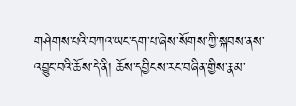གཤེགས་པའི་བཀའ་ཡང་དག་པ་ཞེས་སོགས་ཀྱི་སྐབས་ནས་འབྱུང་བའི་ཆོས་དེ་ནི། ཆོས་དབྱིངས་རང་བཞིན་གྱིས་རྣམ་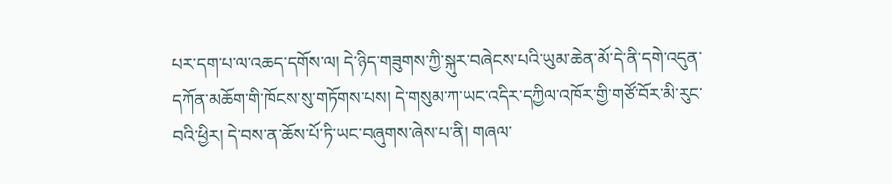པར་དག་པ་ལ་འཆད་དགོས་ལ། དེ་ཉིད་གཟུགས་ཀྱི་སྐུར་བཞེངས་པའི་ཡུམ་ཆེན་མོ་དེ་ནི་དགེ་འདུན་དཀོན་མཆོག་གི་ཁོངས་སུ་གཏོགས་པས། དེ་གསུམ་ཀ་ཡང་འདིར་དཀྱིལ་འཁོར་གྱི་གཙོ་བོར་མི་རུང་བའི་ཕྱིར། དེ་བས་ན་ཆོས་པོ་ཏི་ཡང་བཞུགས་ཞེས་པ་ནི། གཞལ་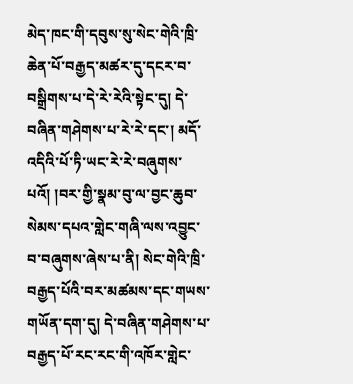མེད་ཁང་གི་དབུས་སུ་སེང་གེའི་ཁྲི་ཆེན་པོ་བརྒྱད་མཚར་དུ་དངར་བ་བསྒྲིགས་པ་དེ་རེ་རེའི་སྟེང་དུ། དེ་བཞིན་གཤེགས་པ་རེ་རེ་དང་། མདོ་འདིའི་པོ་ཏི་ཡང་རེ་རེ་བཞུགས་པའོ། །བར་གྱི་སྣམ་བུ་ལ་བྱང་ཆུབ་སེམས་དཔའ་གླེང་གཞི་ལས་འབྱུང་བ་བཞུགས་ཞེས་པ་ནི། སེང་གེའི་ཁྲི་བརྒྱད་པོའི་བར་མཚམས་དང་གཡས་གཡོན་དག་དུ། དེ་བཞིན་གཤེགས་པ་བརྒྱད་པོ་རང་རང་གི་འཁོར་གླེང་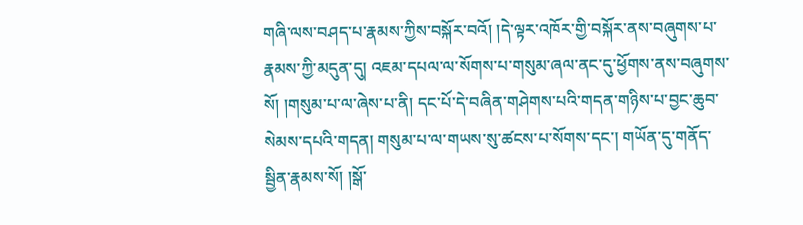གཞི་ལས་བཤད་པ་རྣམས་ཀྱིས་བསྐོར་བའོ། །དེ་ལྟར་འཁོར་གྱི་བསྐོར་ནས་བཞུགས་པ་རྣམས་ཀྱི་མདུན་དུ། འཇམ་དཔལ་ལ་སོགས་པ་གསུམ་ཞལ་ནང་དུ་ཕྱོགས་ནས་བཞུགས་སོ། །གསུམ་པ་ལ་ཞེས་པ་ནི། དང་པོ་དེ་བཞིན་གཤེགས་པའི་གདན་གཉིས་པ་བྱང་ཆུབ་སེམས་དཔའི་གདན། གསུམ་པ་ལ་གཡས་སུ་ཚངས་པ་སོགས་དང་། གཡོན་དུ་གནོད་སྦྱིན་རྣམས་སོ། །སྒོ་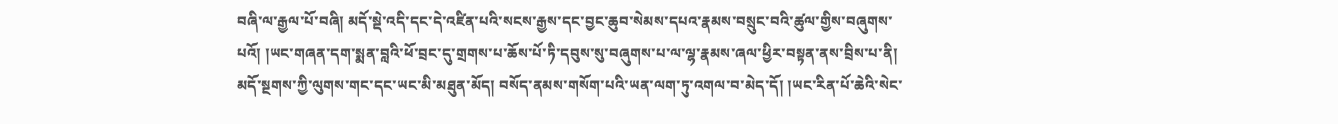བཞི་ལ་རྒྱལ་པོ་བཞི། མདོ་སྡེ་འདི་དང་དེ་འཛིན་པའི་སངས་རྒྱས་དང་བྱང་ཆུབ་སེམས་དཔའ་རྣམས་བསྲུང་བའི་ཚུལ་གྱིས་བཞུགས་པའོ། །ཡང་གཞན་དག་སྨན་བླའི་ཕོ་བྲང་དུ་གྲགས་པ་ཆོས་པོ་ཏི་དབུས་སུ་བཞུགས་པ་ལ་ལྷ་རྣམས་ཞལ་ཕྱིར་བསྟན་ནས་བྲིས་པ་ནི། མདོ་སྔགས་ཀྱི་ལུགས་གང་དང་ཡང་མི་མཐུན་མོད། བསོད་ནམས་གསོག་པའི་ཡན་ལག་ཏུ་འགལ་བ་མེད་དོ། །ཡང་རིན་པོ་ཆེའི་སེང་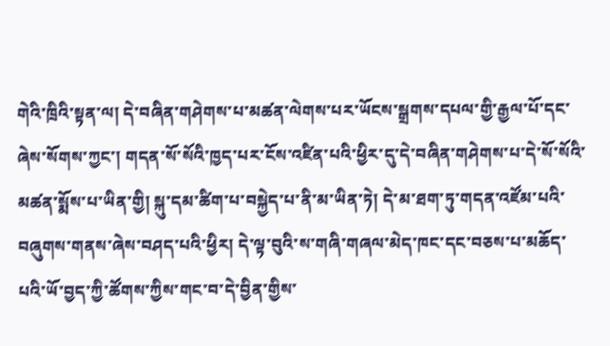གེའི་ཁྲིའི་སྟན་ལ། དེ་བཞིན་གཤེགས་པ་མཚན་ལེགས་པར་ཡོངས་སྒྲགས་དཔལ་གྱི་རྒྱལ་པོ་དང་ཞེས་སོགས་ཀྱང་། གདན་སོ་སོའི་ཁྱད་པར་ངོས་འཛིན་པའི་ཕྱིར་དུ་དེ་བཞིན་གཤེགས་པ་དེ་སོ་སོའི་མཚན་སྨོས་པ་ཡིན་གྱི། སྐུ་དམ་ཚིག་པ་བསྐྱེད་པ་ནི་མ་ཡིན་ཏེ། དེ་མ་ཐག་ཏུ་གདན་འཛོམ་པའི་བཞུགས་གནས་ཞེས་བཤད་པའི་ཕྱིར། དེ་ལྟ་བུའི་ས་གཞི་གཞལ་མེད་ཁང་དང་བཅས་པ་མཆོད་པའི་ཡོ་བྱད་ཀྱི་ཚོགས་ཀྱིས་གང་བ་དེ་བྱིན་གྱིས་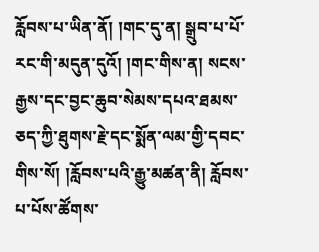རློབས་པ་ཡིན་ནོ། །གང་དུ་ན། སྒྲུབ་པ་པོ་རང་གི་མདུན་དུའོ། །གང་གིས་ན། སངས་རྒྱས་དང་བྱང་ཆུབ་སེམས་དཔའ་ཐམས་ཅད་ཀྱི་ཐུགས་རྗེ་དང་སྨོན་ལམ་གྱི་དབང་གིས་སོ། །རློབས་པའི་རྒྱུ་མཚན་ནི། རློབས་པ་པོས་ཚོགས་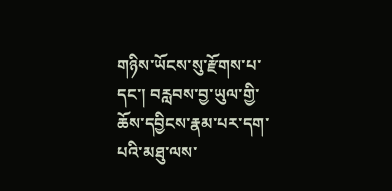གཉིས་ཡོངས་སུ་རྫོགས་པ་དང་། བརླབས་བྱ་ཡུལ་གྱི་ཆོས་དབྱིངས་རྣམ་པར་དག་པའི་མཐུ་ལས་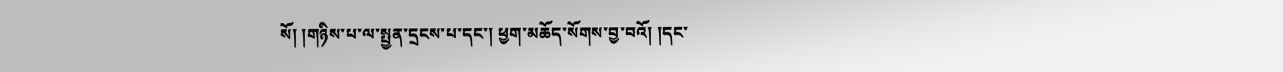སོ། །གཉིས་པ་ལ་སྤྱན་དྲངས་པ་དང་། ཕྱག་མཆོད་སོགས་བྱ་བའོ། །དང་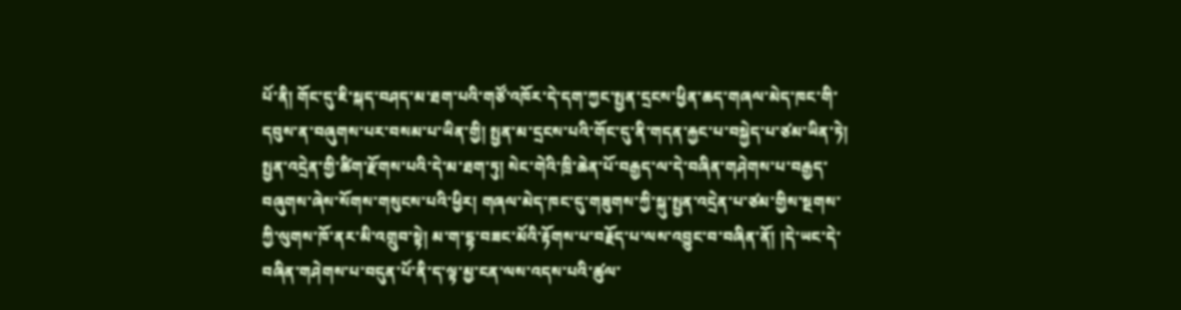པོ་ནི། གོང་དུ་ཇི་སྐད་བཤད་མ་ཐག་པའི་གཙོ་འཁོར་དེ་དག་ཀྱང་སྤྱན་དྲངས་ཕྱིན་ཆད་གཞལ་མེད་ཁང་གི་དབུས་ན་བཞུགས་པར་བསམ་པ་ཡིན་གྱི། སྤྱན་མ་དྲངས་པའི་གོང་དུ་ནི་གདན་རྐྱང་པ་བསྐྱེད་པ་ཙམ་ཡིན་ཏེ། སྤྱན་འདྲེན་གྱི་ཚིག་རྫོགས་པའི་དེ་མ་ཐག་ཏུ། སེང་གེའི་ཁྲི་ཆེན་པོ་བརྒྱད་ལ་དེ་བཞིན་གཤེགས་པ་བརྒྱད་བཞུགས་ཞེས་སོགས་གསུངས་པའི་ཕྱིར། གཞལ་མེད་ཁང་དུ་གཟུགས་ཀྱི་སྐུ་སྤྱན་འདྲེན་པ་ཙམ་གྱིས་སྔགས་ཀྱི་ལུགས་ཁོ་ནར་མི་འགྲུབ་སྟེ། མ་ག་དྷ་བཟང་མོའི་རྟོགས་པ་བརྗོད་པ་ལས་འབྱུང་བ་བཞིན་ནོ། །དེ་ཡང་དེ་བཞིན་གཤེགས་པ་བདུན་པོ་ནི་ད་ལྟ་མྱ་ངན་ལས་འདས་པའི་ཚུལ་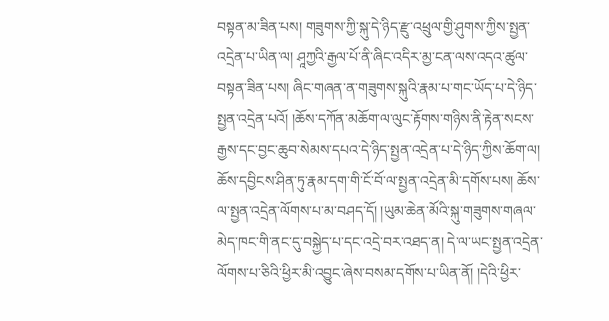བསྟན་མ་ཟིན་པས། གཟུགས་ཀྱི་སྐུ་དེ་ཉིད་རྫུ་འཕྲུལ་གྱི་ཤུགས་ཀྱིས་སྤྱན་འདྲེན་པ་ཡིན་ལ། ཤཱཀྱའི་རྒྱལ་པོ་ནི་ཞིང་འདིར་མྱ་ངན་ལས་འདའ་ཚུལ་བསྟན་ཟིན་པས། ཞིང་གཞན་ན་གཟུགས་སྐུའི་རྣམ་པ་གང་ཡོད་པ་དེ་ཉིད་སྤྱན་འདྲེན་པའོ། །ཆོས་དཀོན་མཆོག་ལ་ལུང་རྟོགས་གཉིས་ནི་རྟེན་སངས་རྒྱས་དང་བྱང་ཆུབ་སེམས་དཔའ་དེ་ཉིད་སྤྱན་འདྲེན་པ་དེ་ཉིད་ཀྱིས་ཆོག་ལ། ཆོས་དབྱིངས་ཤིན་ཏུ་རྣམ་དག་གི་ངོ་བོ་ལ་སྤྱན་འདྲེན་མི་དགོས་པས། ཆོས་ལ་སྤྱན་འདྲེན་ལོགས་པ་མ་བཤད་དོ། །ཡུམ་ཆེན་མོའི་སྐུ་གཟུགས་གཞལ་མེད་ཁང་གི་ནང་དུ་བསྐྱེད་པ་དང་འདྲེ་བར་འཐད་ན། དེ་ལ་ཡང་སྤྱན་འདྲེན་ལོགས་པ་ཅིའི་ཕྱིར་མི་འབྱུང་ཞེས་བསམ་དགོས་པ་ཡིན་ནོ། །དེའི་ཕྱིར་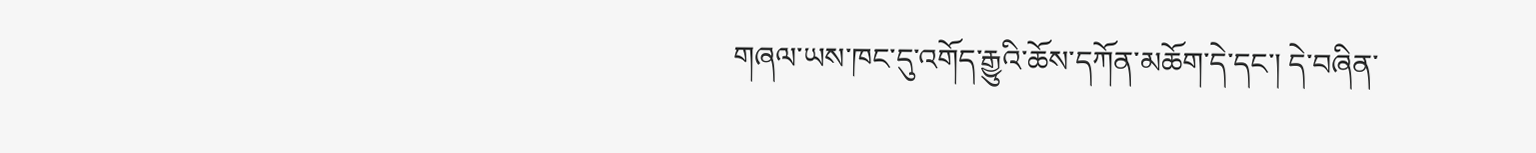གཞལ་ཡས་ཁང་དུ་འགོད་རྒྱུའི་ཆོས་དཀོན་མཆོག་དེ་དང་། དེ་བཞིན་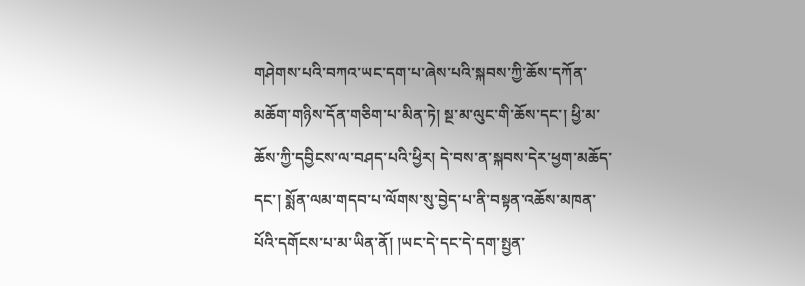གཤེགས་པའི་བཀའ་ཡང་དག་པ་ཞེས་པའི་སྐབས་ཀྱི་ཆོས་དཀོན་མཆོག་གཉིས་དོན་གཅིག་པ་མིན་ཏེ། སྔ་མ་ལུང་གི་ཆོས་དང་། ཕྱི་མ་ཆོས་ཀྱི་དབྱིངས་ལ་བཤད་པའི་ཕྱིར། དེ་བས་ན་སྐབས་དེར་ཕྱག་མཆོད་དང་། སྨོན་ལམ་གདབ་པ་ལོགས་སུ་བྱེད་པ་ནི་བསྟན་འཆོས་མཁན་པོའི་དགོངས་པ་མ་ཡིན་ནོ། །ཡང་དེ་དང་དེ་དག་སྤྱན་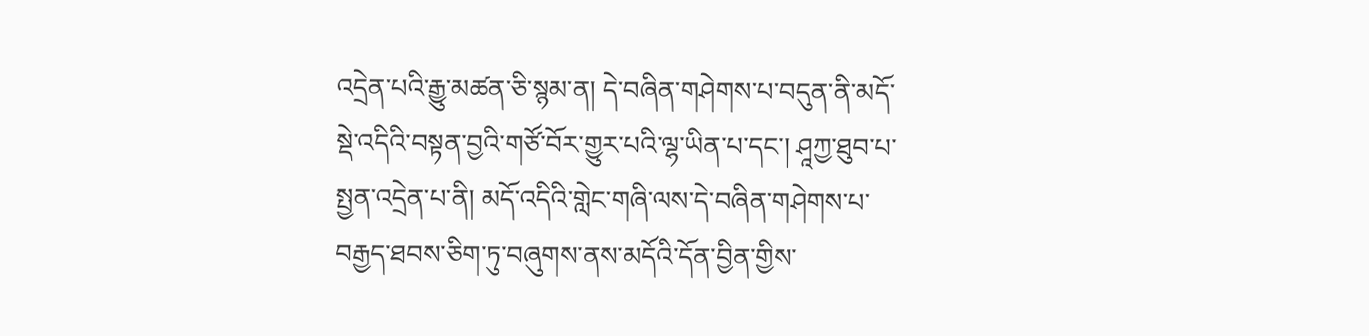འདྲེན་པའི་རྒྱུ་མཚན་ཅི་སྙམ་ན། དེ་བཞིན་གཤེགས་པ་བདུན་ནི་མདོ་སྡེ་འདིའི་བསྟན་བྱའི་གཙོ་བོར་གྱུར་པའི་ལྷ་ཡིན་པ་དང་། ཤཱཀྱ་ཐུབ་པ་སྤྱན་འདྲེན་པ་ནི། མདོ་འདིའི་གླེང་གཞི་ལས་དེ་བཞིན་གཤེགས་པ་བརྒྱད་ཐབས་ཅིག་ཏུ་བཞུགས་ནས་མདོའི་དོན་བྱིན་གྱིས་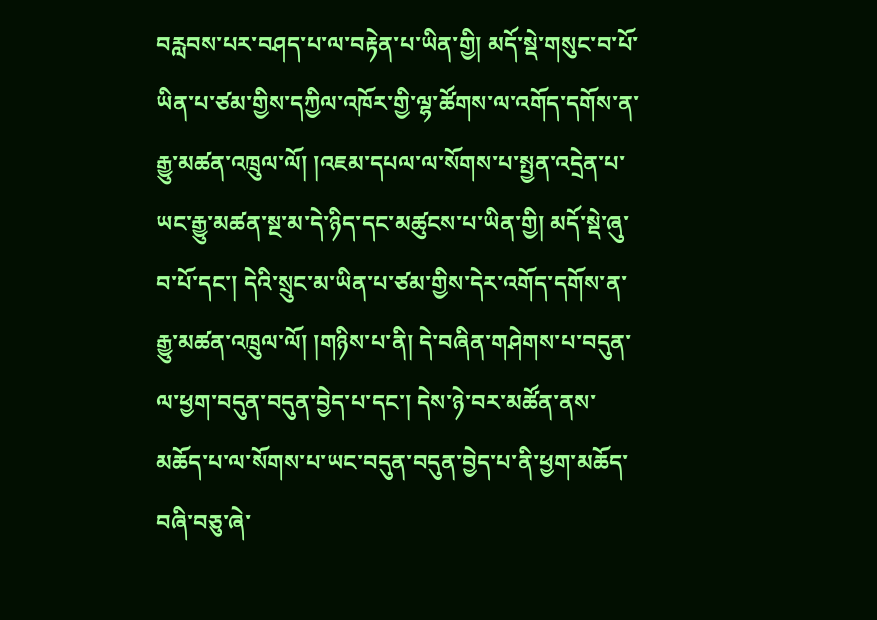བརླབས་པར་བཤད་པ་ལ་བརྟེན་པ་ཡིན་གྱི། མདོ་སྡེ་གསུང་བ་པོ་ཡིན་པ་ཙམ་གྱིས་དཀྱིལ་འཁོར་གྱི་ལྷ་ཚོགས་ལ་འགོད་དགོས་ན་རྒྱུ་མཚན་འཁྲུལ་ལོ། །འཇམ་དཔལ་ལ་སོགས་པ་སྤྱན་འདྲེན་པ་ཡང་རྒྱུ་མཚན་སྔ་མ་དེ་ཉིད་དང་མཚུངས་པ་ཡིན་གྱི། མདོ་སྡེ་ཞུ་བ་པོ་དང་། དེའི་སྲུང་མ་ཡིན་པ་ཙམ་གྱིས་དེར་འགོད་དགོས་ན་རྒྱུ་མཚན་འཁྲུལ་ལོ། །གཉིས་པ་ནི། དེ་བཞིན་གཤེགས་པ་བདུན་ལ་ཕྱག་བདུན་བདུན་བྱེད་པ་དང་། དེས་ཉེ་བར་མཚོན་ནས་མཆོད་པ་ལ་སོགས་པ་ཡང་བདུན་བདུན་བྱེད་པ་ནི་ཕྱག་མཆོད་བཞི་བཅུ་ཞེ་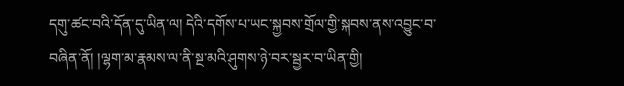དགུ་ཚང་བའི་དོན་དུ་ཡིན་ལ། དེའི་དགོས་པ་ཡང་སྐྱབས་གྲོལ་གྱི་སྐབས་ནས་འབྱུང་བ་བཞིན་ནོ། །ལྷག་མ་རྣམས་ལ་ནི་སྔ་མའི་ཤུགས་ཉེ་བར་སྦྱར་བ་ཡིན་གྱི།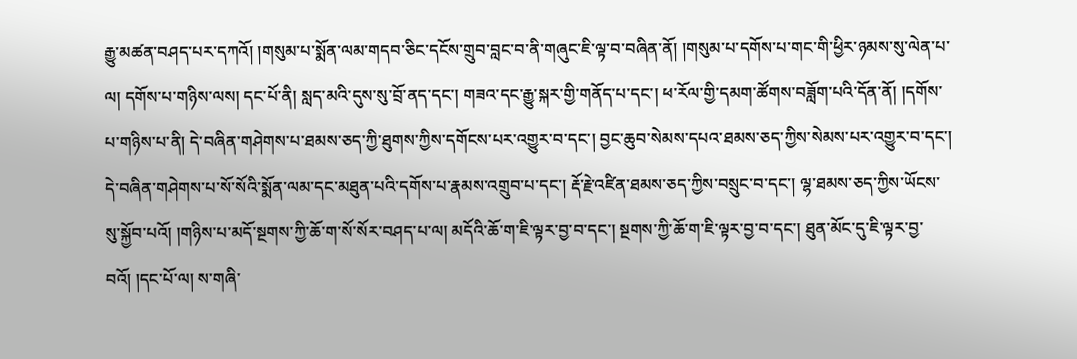རྒྱུ་མཚན་བཤད་པར་དཀའོ། །གསུམ་པ་སྨོན་ལམ་གདབ་ཅིང་དངོས་གྲུབ་བླང་བ་ནི་གཞུང་ཇི་ལྟ་བ་བཞིན་ནོ། །གསུམ་པ་དགོས་པ་གང་གི་ཕྱིར་ཉམས་སུ་ལེན་པ་ལ། དགོས་པ་གཉིས་ལས། དང་པོ་ནི། སླད་མའི་དུས་སུ་བྲོ་ནད་དང་། གཟའ་དང་རྒྱུ་སྐར་གྱི་གནོད་པ་དང་། ཕ་རོལ་གྱི་དམག་ཚོགས་བཟློག་པའི་དོན་ནོ། །དགོས་པ་གཉིས་པ་ནི། དེ་བཞིན་གཤེགས་པ་ཐམས་ཅད་ཀྱི་ཐུགས་ཀྱིས་དགོངས་པར་འགྱུར་བ་དང་། བྱང་ཆུབ་སེམས་དཔའ་ཐམས་ཅད་ཀྱིས་སེམས་པར་འགྱུར་བ་དང་། དེ་བཞིན་གཤེགས་པ་སོ་སོའི་སྨོན་ལམ་དང་མཐུན་པའི་དགོས་པ་རྣམས་འགྲུབ་པ་དང་། རྡོ་རྗེ་འཛིན་ཐམས་ཅད་ཀྱིས་བསྲུང་བ་དང་། ལྷ་ཐམས་ཅད་ཀྱིས་ཡོངས་སུ་སྐྱོབ་པའོ། །གཉིས་པ་མདོ་སྔགས་ཀྱི་ཆོ་ག་སོ་སོར་བཤད་པ་ལ། མདོའི་ཆོ་ག་ཇི་ལྟར་བྱ་བ་དང་། སྔགས་ཀྱི་ཆོ་ག་ཇི་ལྟར་བྱ་བ་དང་། ཐུན་མོང་དུ་ཇི་ལྟར་བྱ་བའོ། །དང་པོ་ལ། ས་གཞི་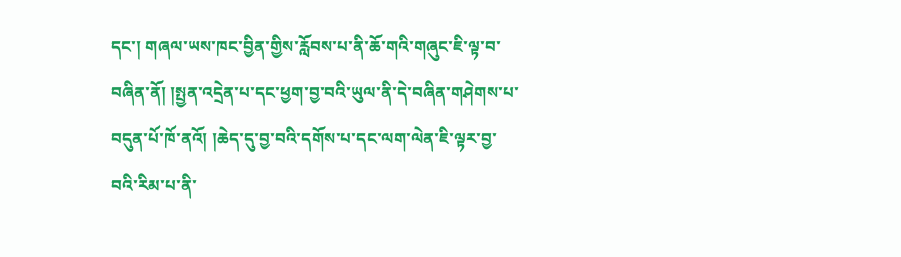དང་། གཞལ་ཡས་ཁང་བྱིན་གྱིས་རློབས་པ་ནི་ཆོ་གའི་གཞུང་ཇི་ལྟ་བ་བཞིན་ནོ། །སྤྱན་འདྲེན་པ་དང་ཕྱག་བྱ་བའི་ཡུལ་ནི་དེ་བཞིན་གཤེགས་པ་བདུན་པོ་ཁོ་ནའོ། །ཆེད་དུ་བྱ་བའི་དགོས་པ་དང་ལག་ལེན་ཇི་ལྟར་བྱ་བའི་རིམ་པ་ནི་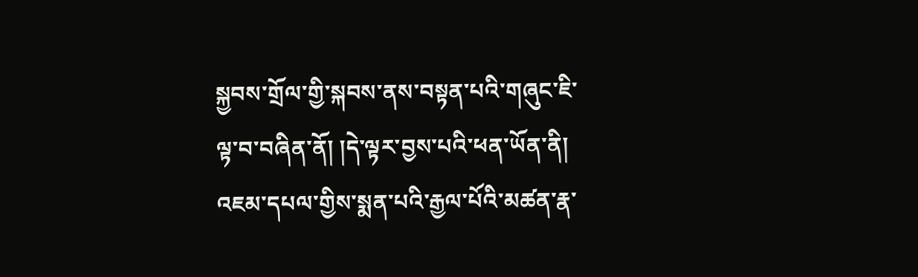སྐྱབས་གྲོལ་གྱི་སྐབས་ནས་བསྟན་པའི་གཞུང་ཇི་ལྟ་བ་བཞིན་ནོ། །དེ་ལྟར་བྱས་པའི་ཕན་ཡོན་ནི། འཇམ་དཔལ་གྱིས་སྨན་པའི་རྒྱལ་པོའི་མཚན་རྣ་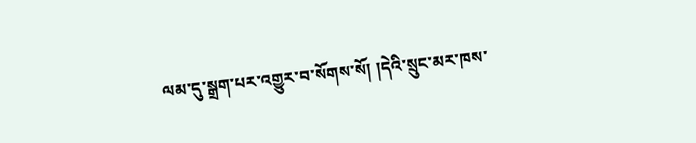ལམ་དུ་སྒྲག་པར་འགྱུར་བ་སོགས་སོ། །དེའི་སྲུང་མར་ཁས་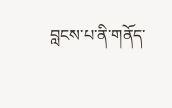བླངས་པ་ནི་གནོད་